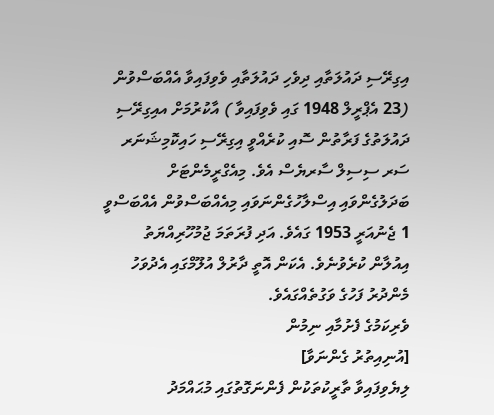އިގިރޭސި ދައުލަތާއި ދިވެހި ދައުލަތާއި ވެވިފައިވާ އެއްބަސްވުން (23 އެޕްރީލް 1948 ގައި ވެވިފައިވާ ) އާކުރުމަށް އއިގިރޭސި ދައުލަތުގެ ފަރާތުން ސޮއި ކުރެއްވީ އިގިރޭސި ހައިކޮމިޝަނަރ ސަރ ސިސިލް ސާރޔެސް އެވެ. މިއެގްރީމެންޓަށް ބަދަލުގެންވައި އިސްލާހުގެންނަވައި މިއެއްބަސްވުން އެއްބަސްވީ 1 ޖެނުއަރީ 1953 ގައެވެ. އަދި ފުރަތަމަ ޖުމުހޫރިއްޔަތު އިއުލާން ކުރެވުނެވެ. އެކަން އޮތީ ދާރުލް އުލޫމްގައި އެދުވަހު މެންދުރު ފަހުގެ ވަގުތެއްގައެވެ.
ވެރިކަމުގެ ފެށުމާއި ނިމުން
[އުނިއިތުރު ގެންނަވާ]
ލިޔެވިފައިވާ ތާރީކުތަކުން ފެންނަގޮތުގައި މުޙައްމަދު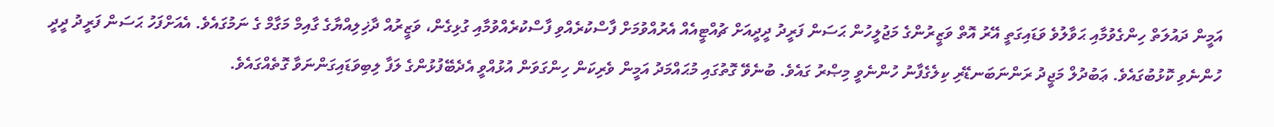އަމީން ދައުލަތް ހިންގެވުމާއި ޙަވާލުވެ ވަޑައިގަތީ އޭރު އޮތް ވަޒީރުންގެ މަޖުލީހުން ޙަސަން ފަރީދު ދީދީއަށް ޗުއްޓީއެއް އެރުއްވުމަށް ފާސްކުރެއްވި ފާސްކުރެއްވުމާއި ގުޅިގެން، ވަޒީރުއް ދާޚިލިއްޔާގެ ގާއިމް މަގާމް ގެ ނަމުގައެވެ. އެއަށްފަހު ޙަސަން ފަރީދު ދީދީ ހުންނެވި ކޮޅުބުގައެވެ. ޢަބުދުލް މަޖީދު ރަންނަބަނޑޭރި ކިލެގެފާނު ހުންނެވީ މިޞްރު ގައެވެ. ބުނެވޭ ގޮތުގައި މުޙައްމަދު އަމީން ވެރިކަން ހިންގަވަން އުޅުއްވީ އެދެބޭފުޅުންގެ ލަފާ ލިބިވަޑައިގަންނަވާ ގޮތެއްގައެވެ.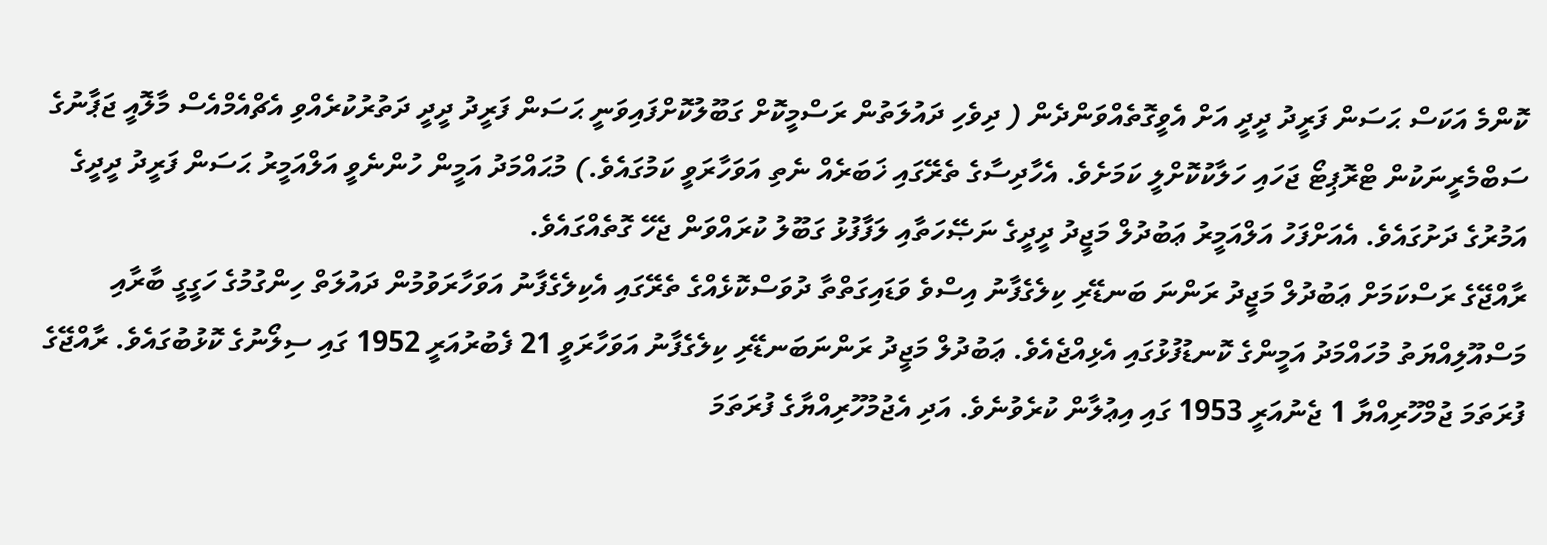ކޮންމެ އަކަސް ޙަސަން ފަރީދު ދީދީ އަށް އެވީގޮތެއްވަންދެން ( ދިވެހި ދައުލަތުން ރަސްމީކޮށް ގަބޫލުކޮށްފައިވަނީ ޙަސަން ފަރީދު ދީދީ ދަތުރުކުރެއްވި އެޗްއެމްއެސް މާލޮއީ ޖަޕާނުގެ ސަބްމެރީނަކުން ޓްރޮޕިޓޯ ޖަހައި ހަލާކުކޮށްލީ ކަމަށެވެ. އެހާދިސާގެ ތެރޭގައި ޚަބަރެއް ނެތި އަވަހާރަވީ ކަމުގައެވެ.) މުޙައްމަދު އަމީން ހުންނެވީ އަލްއަމީރު ޙަސަން ފަރީދު ދީދީގެ އަމުރުގެ ދަށުގައެވެ. އެއަށްފަހު އަލްއަމީރު ޢަބުދުލް މަޖީދު ދީދީގެ ނަޞޭހަތާއި ލަފާފުޅު ގަބޫލު ކުރައްވަން ޖެހޭ ގޮތެއްގައެވެ.
ރާއްޖޭގެ ރަސްކަމަށް ޢަބުދުލް މަޖީދު ރަންނަ ބަނޑޭރި ކިލެގެފާނު އިސްވެ ވަޑައިގަތްތާ ދުވަސްކޮޅެއްގެ ތެރޭގައި އެކިލެގެފާނު އަވަހާރަވުމުން ދައުލަތް ހިންގުމުގެ ހަގީގީ ބާރާއި މަސްއޫލިއްޔަތު މުހައްމަދު އަމީންގެ ކޮނޑުފުޅުގައި އެޅިއްޖެއެވެ. ޢަބުދުލް މަޖީދު ރަންނަބަނޑޭރި ކިލެގެފާނު އަވަހާރަވީ 21 ފެބުރުއަރީ 1952 ގައި ސިލޯނުގެ ކޮޅުބުގައެވެ. ރާއްޖޭގެ ފުރަތަމަ ޖުމްހޫރިއްޔާ 1 ޖެނުއަރީ 1953 ގައި އިޢުލާން ކުރެވުނެވެ. އަދި އެޖުމުހޫރިއްޔާގެ ފުރަތަމަ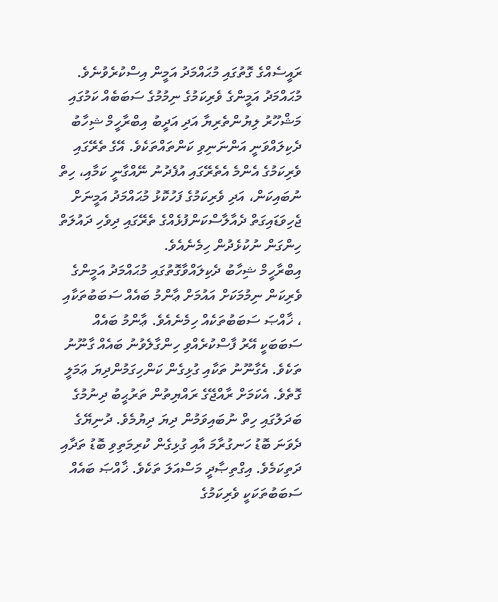ރައީސެއްގެ ގޮތުގައި މުޙައްމަދު އަމީން އިސްކުރެވުނެވެ.
މުޙައްމަދު އަމީންގެ ވެރިކަމުގެ ނިމުމުގެ ސަބަބެއް ކަމުގައި މަޝްހޫރު ލިޔުންތެރިޔާ އަދި އަދީބު އިބްރާހީމް ޝިހާބު ދެކިލައްވަނީ އަންނަނިވި ކަންތައްތަކެވެ. އޭގެ ތެރޭގައި ވެރިކަމުގެ އެންމެ އެތެރޭގައި އުފެދުނު ނޭއްގާނީ ކަމާއި، ހިތް ނުބައިކަން، އަދި ވެރިކަމުގެ ފަހުކޮޅު މުޙައްމަދު އަމީނަށް ޖެހިވަޑައިގަތް ދެއާލާސްކަންފުޅެއްގެ ތެރޭގައި ދިވެހި ދައުލަތް ހިންގަން ނުކުޅެދުން ހިމެނެއެވެ.
އިބްރާހީމް ޝިހާބު ދެކިލައްވާގޮތުގައި މުޙައްމަދު އަމީންގެ ވެރިކަން ނިމުމަކަށް އައުމަށް ޢާންމު ބައެއް ސަބަބުތަކާއި ، ޚާއްޞަ ސަބަބުތަކެއް ހިމެނެއެވެ. ޢާންމު ބައެއް ސަބަބަކީ އޭރު ފާސްކުރެއްވި ހިންގާލެވުނު ބައެއް ގާނޫނު ތަކެވެ. އެގާނޫނު ތަކާއި ގުޅިގެން ކަންހިގަމުންދިޔަ ޢަމަލީ ގޮތެވެ. އެކަމަށް ރާއްޖޭގެ ރައްޔިތުން ތަރުޙީބު ދިނުމުގެ ބަދަލުގައި ހިތް ނުބައިވަމުން ދިޔަ ދިޔުމެވެ. ދުނިޔޭގެ ދެވަނަ ބޮޑު ހަނގުރާމަ އާއި ގުޅިގެން ކުރިމަތިވި ބޮޑު ތަދާއި ދަތިކަމެވެ. އިގްތިޞާދީ މަސްއަލަ ތަކެވެ. ޚާއްޞަ ބައެއް ސަބަބުތަކަކީ ވެރިކަމުގެ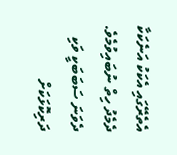އެތެރޭގައި އެކަކު އަނެކަކާ ދެމެދު ހިތް ނުބައިވުމެވެ. ދެވަނަ ސަބަބަކީ ވަކި ދަރިކޮޅަކަށް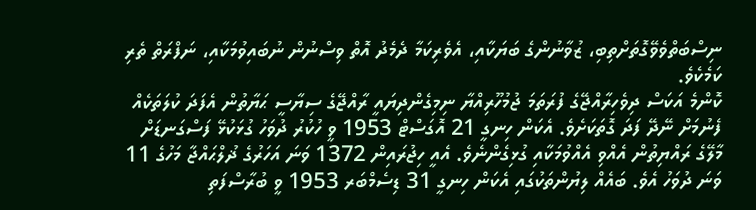ނިސްބަތްވެވޭގޮތަށްތިބި، ޒުވާނުންގެ ބަޔަކާއި، އެވެރިކަމާ ދެމެދު އޮތް ވިސްނުން ނުބައިވުމަކާއި، ނަފްރަތް ތެރި ކަމެކެވެ.
ކޮންމެ އަކަސް ދިވެހިރާއްޖޭގެ ފުރަތަމަ ޖުމުހޫރިއްޔާ ނިމިގެންދިޔައީ ރާއްޖޭގެ ސިޔާސީ ޙަޔާތުން އެފަދަ ކުލަތަކެއް ފެނުމަށް ނޭދޭ ފަދަ ގޮތަކަށެވެ. އެކަން ހިނގީ 21 އޮގަސްޓް 1953 ވީ ހުކުރު ދުވަހު ގުޅަކުޅޭ ފަސްގަނޑަށް މާލޭގެ ރައްޔިތުން އެއްވި އެއްވުމަކާއި ގުޅިގެންނެވެ. އެއީ ހިޖުރައިން 1372 ވަނަ އަހަރުގެ ޛުލްޙައްޖާ މަހުގެ 11 ވަނަ ދުވަހު އެވެ. ބައެއް ލިޔުންތަކުގައި އެކަން ހިނގީ 31 ޑިސެމްބަރ 1953 ވީ ބުރާސްފަތި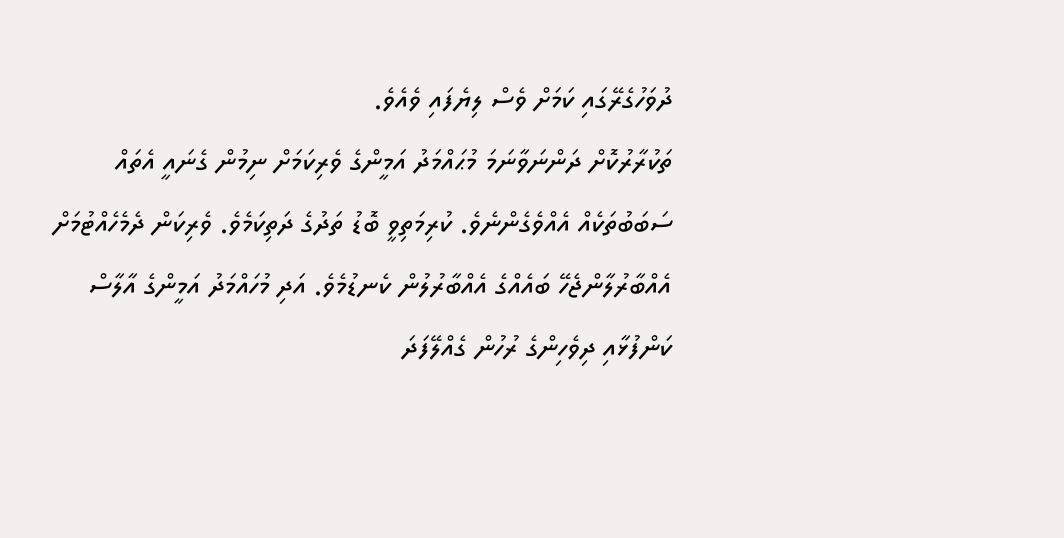ދުވަހުގެރޭގައި ކަމަށް ވެސް ލިޔެފައި ވެއެވެ.
ތަކުރާރުކޮށް ދަންނަވާނަމަ މުޙައްމަދު އަމީންގެ ވެރިކަމަށް ނިމުން ގެނައީ އެތައް ސަބަބުތަކެއް އެއްވެގެންނެވެ. ކުރިމަތިވީ ބޮޑު ތަދުގެ ދަތިކަމެވެ. ވެރިކަން ދެމެހެއްޓުމަށް އެއްބާރުލާންޖެހޭ ބައެއްގެ އެއްބާރުލުން ކެނޑުމެވެ. އަދި މުހައްމަދު އަމީންގެ އާލާސް ކަންފުޅާއި ދިވެހިންގެ ރުހުން ގެއްލޭފަދަ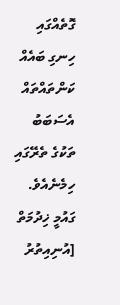ގޮތެއްގައި ހިނގި ބައެއް ކަންތައްތައް އެސަބަބު ތަކުގެ ތެރޭގައި ހިމެނެއެވެ.
ގައުމީ ޚިދުމަތް
[އުނިއިތުރު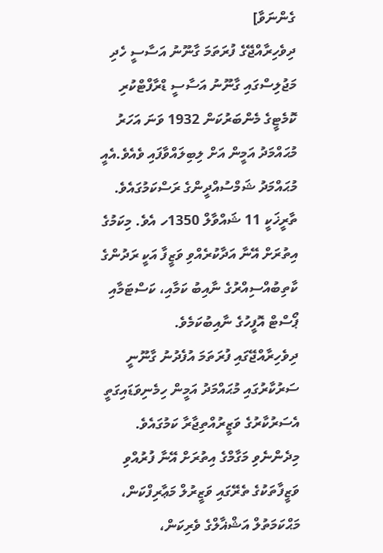ގެންނަވާ]
ދިވެހިރާއްޖޭގެ ފުރަތަމަ ގާނޫނު އަސާސީ ހެދި މަޖުލިސްގައި ގާނޫނު އަސާސީ ޑްރާފްޓްކުރި ކޮމެޓީގެ މެންބަރުކަން 1932 ވަނަ އަހަރު މުޙައްމަދު އަމީން އަށް ލިބިލައްވާފައި ވެއެވެ.އެއީ މުޙައްމަދު ޝަމްސުއްދީންގެ ރަސްކަމުގައެވެ. ތާރީޚަކީ 11 ޝައްވާލް 1350ހ އެވެ. މިކަމުގެ އިތުރަށް އޭނާ އަދާކުރެއްވި ވަޒީފާ އަކީ ރަދުންގެ ކާތިބުއްސިއްރުގެ ނާއިބު ކަމާއި، ކަސްޓަމާއި ޕޯސްޓް އޮފީހުގެ ނާއިބުކަމެވެ.
ދިވެހިރާއްޖޭގައި ފުރަތަމަ އުފެދުނު ގާނޫނީ ސަރުކާރުގައި މުޙައްމަދު އަމީން ހިމެނިވަޑައިގަތީ އެސަރުކާރުގެ ވަޒީރުއްތިޖާރާ ކަމުގައެވެ. މިދެންނެވި މަގާމްގެ އިތުރަށް އޭނާ ފުރުއްވި ވަޒީފާތަކުގެ ތެރޭގައި ވަޒީރުލް މަޢާރިފްކަން، މަޙްކަމަތުލް އަޝްޣާލްގެ ވެރިކަން،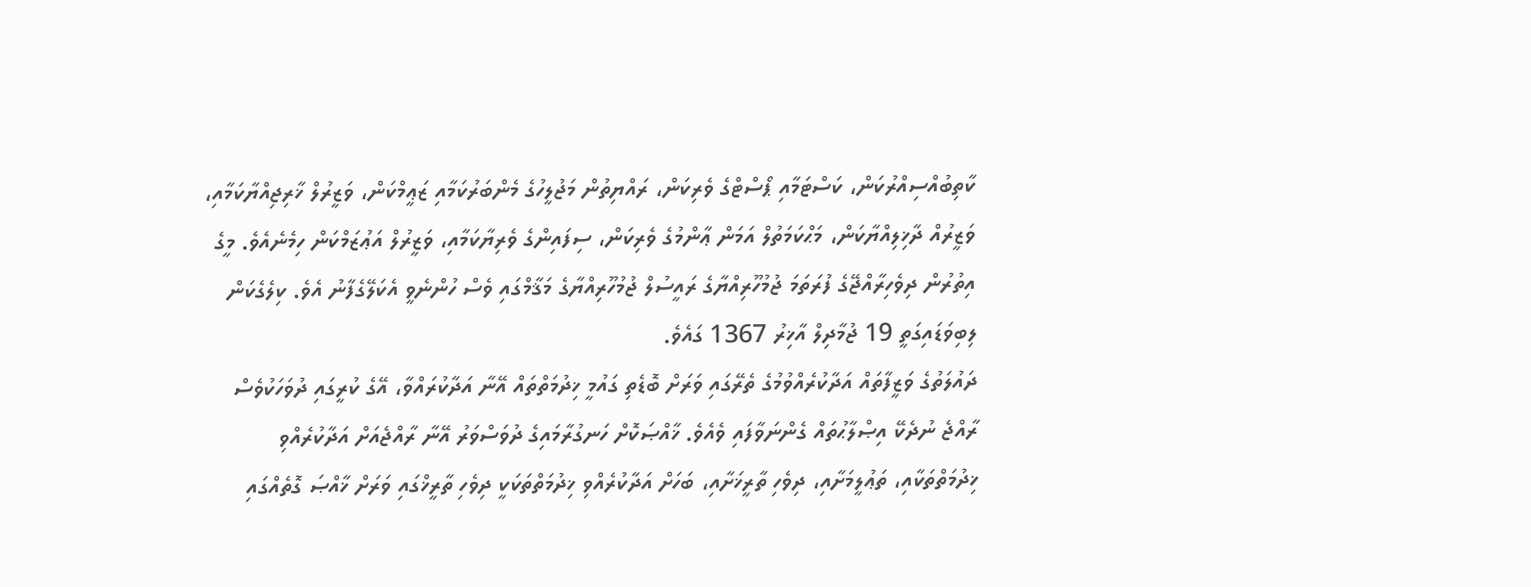ކާތިބުއްސިއްރުކަން، ކަސްޓަމާއި ޕޯސްޓްގެ ވެރިކަން، ރައްޔިތުން މަޖުލީހުގެ މެންބަރުކަމާއި ޒަޢީމްކަން، ވަޒީރުލް ޚާރިޖިއްޔާކަމާއި، ވަޒީރުއް ދާޚިލިއްޔާކަން، މަޙްކަމަތުލް އަމަން ޢާންމުގެ ވެރިކަން، ސިފައިންގެ ވެރިޔާކަމާއި، ވަޒީރުލް އަޢުޒަމްކަން ހިމެނެއެވެ. މީގެ އިތުރުން ދިވެހިރާއްޖޭގެ ފުރަތަމަ ޖުމުހޫރިއްޔާގެ ރައީސުލް ޖުމުހޫރިއްޔާގެ މަޤާމްގައި ވެސް ހުންނެވީ އެކަލޭގެފާނު އެވެ. ކިލެގެކަން ލިބިވަޑައިގަތީ 19 ޖުމާދިލް އާޚިރު 1367 ގައެވެ.
ދައުލަތުގެ ވަޒީފާތައް އަދާކުރެއްވުމުގެ ތެރޭގައި ވަރަށް ބޮޑެތި ގައުމީ ޚިދުމަތްތައް އޭނާ އަދާކުރައްވާ، އޭގެ ކުރީގައި ދުވަހަކުވެސް ރާއްޖެ ނުދެކޭ އިޞްލާޙުތައް ގެންނަވާފައި ވެއެވެ. ޚާއްޞަކޮށް ހަނގުރާމައިގެ ދުވަސްވަރު އޭނާ ރާއްޖެއަށް އަދާކުރެއްވި ޚިދުމަތްތަކާއި، ތަޢުލީމަށާއި، ދިވެހި ތާރީޚަށާއި، ބަހަށް އަދާކުރެއްވި ޚިދުމަތްތަކަކީ ދިވެހި ތާރީޚްގައި ވަރަށް ޚާއްޞަ ގޮތެއްގައި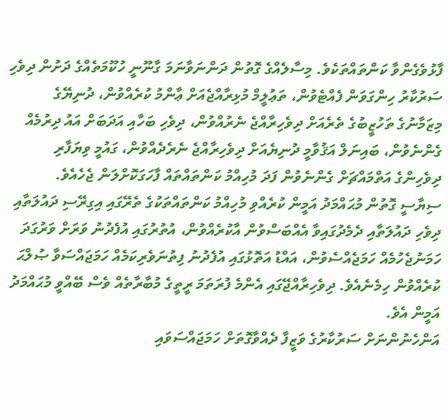ފާޅުވެގެންވާ ކަންތައްތަކެވެ. މިސާލެއްގެ ގޮތުން ދަންނަވާނަމަ ގާނޫނީ ހުކޫމަތެއްގެ ދަށުން ދިވެހި ސަރުކާރު ހިންގަވަން ފެއްޓެވުން، ތަޢުލީމް މުޅިރާއްޖެއަށް ޢާންމު ކުރެއްވުން، ދުނިޔޭގެ މިޒަމާނުގެ ތަހުޒީބުގެ ތެރެއަށް ދިވެހިރާއްޖެ ނެރުއްވުން، ދިވެހި ބަހާއި އަދަބަށް އައު ދިރުމެއް ގެންނެވުން، ބައިނަލް އަޤުވާމީ ދުނިޔެއަށް ދިވެހިރާއްޖެ ނެރެދެއްވުން، ގައުމީ ވިޔަފާރި ދިވެހިންގެ އަތްމައްޗަށް ގެންނެވުން ފަދަ މުހިއްމު ކަންތައްތައް ފާހަގަކޮށްލަން ޖެހެއެވެ.
ސިޔާސީ ގޮތުން މުޙައްމަދު އަމީން ކުރެއްވި މުހިއްމު ކަންތައްތަކުގެ ތެރޭގައި އިގިރޭސި ދައުލަތާއި ދިވެހި ދައުލަތާއި ދެމެދުގައިވާ އެއްބަސްވުން އާކުރެއްވުން، އުތުރުގައި އުފެދުނު ވަރަށް ވަރުގަދަ ހަމަނުޖެހުމެއް ހަމަޖެއްސެވުން، އައްޑު އަތޮޅުގައި އުފެދުނު ފިތުނަވެރިކަމެއް ހަމަޖައްސަވާ ޞުލްޙަ ކުރެއްވުން ހިމެނެއެވެ. ދިވެހިރާއްޖޭގައި އެންމެ ފުރަތަމަ ރީތީގެ މުބާރާތެއް ވެސް ބޭއްވީ މުޙައްމަދު އަމީން އެވެ.
އަންހެނުންނަށް ސަރުކާރުގެ ވަޒީފާ ދެއްވާގޮތަށް ހަމަޖައްސަވައި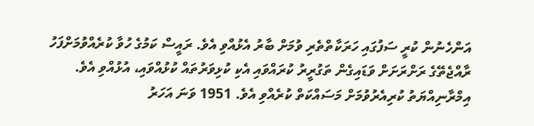އަންހެނުން ކުރީ ސަފުގައި ހަރަކާތްތެރި ވުމަށް ބާރު އެޅުއްވި އެވެ. ރައީސް ކަމުގެ ހުވާ ކުރެއްވުމަށްފަހު ރާއްޖެތޭގެ ރަށްރަށަށް ވަޑައިގެން ތަގުރީރު ކުރައްވައި އެކި ކުޅިވަރުތައް ކުޅުއްވައި، އުޅުއްވި އެވެ. އިމްރާނިއްޔަތު ކުރިއެރުވުމަށް މަސައްކަތް ކުރެއްވި އެވެ. 1951 ވަނަ އަހަރު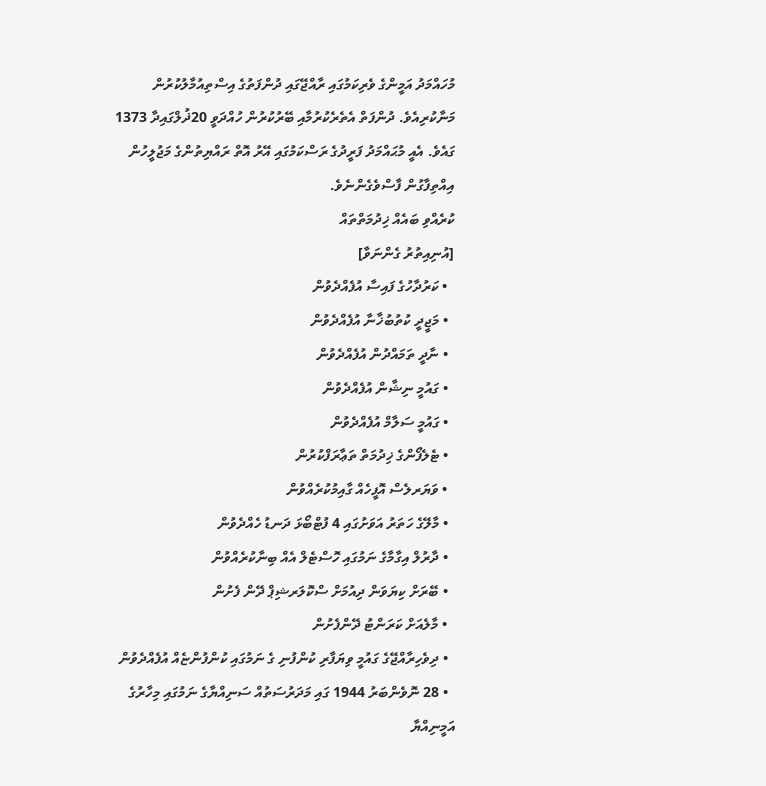މުހައްމަދު އަމީންގެ ވެރިކަމުގައި ރާއްޖޭގައި ދުންފަތުގެ އިސްތިއުމާލުކުރުން މަނާކުރިއެވެ. ދުންފަތް އެތެރެކުރުމާއި ބޭރުކުރުން ހުއްދަވީ 20ޛުލްގައިދާ 1373 ގައެވެ. އެއީ މުޙައްމަދު ފަރީދުގެ ރަސްކަމުގައި އޭރު އޮތް ރައްޔިތުންގެ މަޖުލީހުން އިއްތިފާގުން ފާސްވެގެންނެވެ.
ކުރެއްވި ބައެއް ޚިދުމަތްތައް
[އުނިއިތުރު ގެންނަވާ]
  • ކަރުދާހުގެ ފައިސާ އުފެއްދެވުން
  • މަޖީދީ ކުތުބުޚާނާ އުފެއްދެވުން
  • ނާދީ ތަމައްދުން އުފެއްދެވުން
  • ގައުމީ ނިޝާން އުފެއްދެވުން
  • ގައުމީ ސަލާމް އުފެއްދެވުން
  • ޓެލެފޯންގެ ޚިދުމަތް ތަޢާރަފްކުރުން
  • ވަޔަރލެސް އޮފީހެއް ގާއިމުކުރެއްވުން
  • މާލޭގެ ހަތަރު އަވަށުގައި 4 ފުޓްބޯޅަ ދަނޑު ހެއްދެވުން
  • ދާރުލް އިގާމާގެ ނަމުގައި ހޮސްޓެލް އެއް ބިނާކުރެއްވުން
  • ބޭރަށް ކިޔަވަން ދިއުމަށް ސްކޮލަރޝިޕް ދޭން ފެށުން
  • މާލެއަށް ކަރަންޓު ދޭންފެށުން
  • ދިވެހިރާއްޖޭގެ ގައުމީ ވިޔަފާރި ކުންފުނި ގެ ނަމުގައި ކުންފުންޏެއް އުފެއްދެވުން
  • 28 ނޮވެންބަރު 1944 ގައި މަދަރުސަތުއް ސަނިއްޔާގެ ނަމުގައި މިހާރުގެ އަމީނިއްޔާ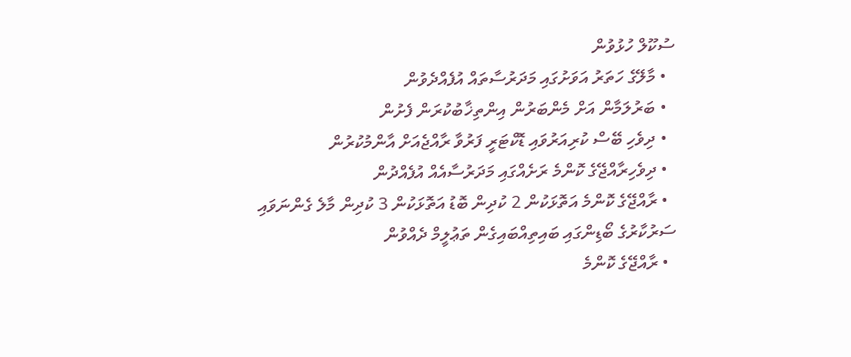ސުކޫލް ހުޅުވުން
  • މާލޭގެ ހަތަރު އަވަށުގައި މަދަރުސާތައް އުފެއްދެވުން
  • ބަރުލަމާން އަށް މެންބަރުން އިންތިޚާބުކުރަން ފެށުން
  • ދިވެހި ބޭސް ކުރިއަރުވައި ޑޮކްޓަރީ ފަރުވާ ރާއްޖެއަށް އާންމުކުރުން
  • ދިވެހިރާއްޖޭގެ ކޮންމެ ރަށެއްގައި މަދަރުސާއެއް އުފެއްދުން
  • ރާއްޖޭގެ ކޮންމެ އަތޮޅަކުން 2 ކުދިން ބޮޑު އަތޮޅަކުން 3 ކުދިން މާލެ ގެންނަވައި ސަރުކާރުގެ ބޯޑިންގައި ބައިތިއްބައިގެން ތަޢުލީމް ދެއްވުން
  • ރާއްޖޭގެ ކޮންމެ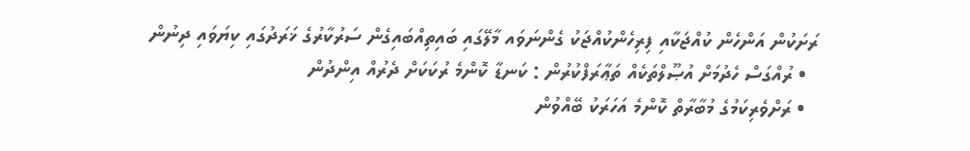ރަށަކުން އަންހެން ކުއްޖަކާއި ފިރިހެންކުއްޖަކު ގެންނަވައ މާލޭގައި ބައިތިއްބައިގެން ސަރުކާރުގެ ޚަރަދުގައި ކިޔަވައި ދިނުން
  • ރުއްގަސް ހެދުމަށް އުޞޫލްތަކެއް ތަޢާރަފްކުރުން : ކަނޑާ ކޮންމެ ރުކަކަށް ދެރުއް އިންދުން
  • ރަށްވެރިކަމުގެ މުބާރާތް ކޮންމެ އަހަރަކު ބޭއްވުން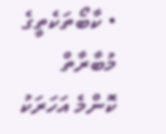• ކާބޯތަކެތީގެ މުބާރާތް ކޮންމެ އަހަރަކު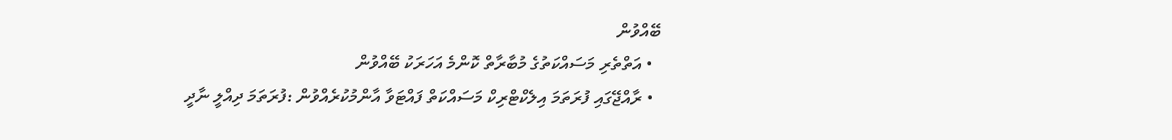ބޭއްވުން
  • އަތްތެރި މަސައްކަތުގެ މުބާރާތް ކޮންމެ އަހަރަކު ބޭއްވުން
  • ރާއްޖޭގައި ފުރަތަމަ އިލެކްޓްރިކް މަސައްކަތް ފައްޓަވާ އާންމުކުރެއްވުން :ފުރަތަމަ ދިއްލީ ނާދީ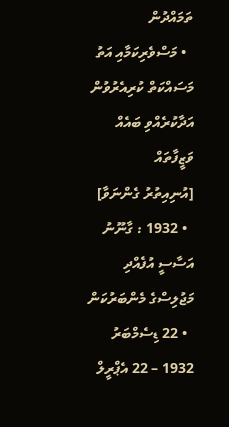ތަމައްދުން
  • މަސްވެރިކަމާއި އަތު މަސައްކަތް ކުރިއެރުވުން
އަދާކުރެއްވި ބައެއް ވަޒީފާތައް
[އުނިއިތުރު ގެންނަވާ]
  • 1932 : ގާނޫނު އަސާސީ އުފެއްދި މަޖުލިސްގެ މެންބަރުކަން
  • 22 ޑިސެމްބަރު 1932 – 22 އެޕްރީލް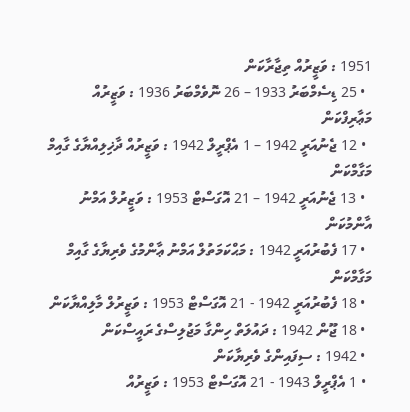1951 : ވަޒީރުއް ތިޖާރާކަން
  • 25 ޑިސެމްބަރު 1933 – 26 ނޮވެމްބަރު 1936 : ވަޒީރުއް މަޢާރިފްކަން
  • 12 ޖެނުއަރީ 1942 – 1 އެޕްރީލް 1942 : ވަޒީރުއް ދާޚިލިއްޔާގެ ގާއިމް މަގާމްކަން
  • 13 ޖެނުއަރީ 1942 – 21 އޮގަސްޓް 1953 : ވަޒީރުލް އަމްނު އާންމުކަން
  • 17 ފެބުރުއަރީ 1942 : މަޙްކަމަތުލް އަމްނު ޢާންމުގެ ވެރިޔާގެ ގާއިމް މަގާމްކަން
  • 18 ފެބުރުއަރީ 1942 - 21 އޮގަސްޓް 1953 : ވަޒީރުލް މާލިއްޔާކަން
  • 18 ޖޫން 1942 : ދައުލަތް ހިންގާ މަޖުލިސްގެ ރައީސްކަން
  • 1942 : ސިފައިންގެ ވެރިޔާކަން
  • 1 އެޕްރީލް 1943 - 21 އޮގަސްޓް 1953 : ވަޒީރުއް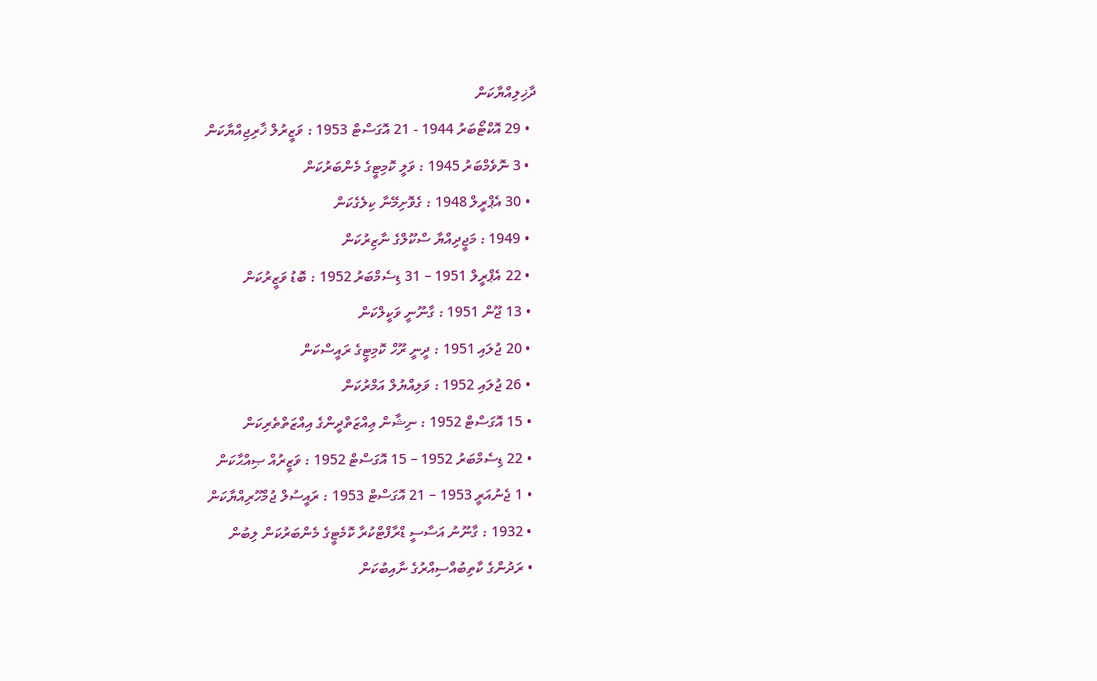ދާޚިލިއްޔާކަން
  • 29 އޮކްޓޯބަރު 1944 - 21 އޮގަސްޓް 1953 : ވަޒީރުލް ޚާރިޖިއްޔާކަން
  • 3 ނޮވެމްބަރު 1945 : ވަލީ ކޮމިޓީގެ މެންބަރުކަން
  • 30 އެޕްރީލް 1948 : ގެވޮށިމޭނާ ކިލެގެކަން
  • 1949 : މަޖީދިއްޔާ ސްކޫލްގެ ނާޒިރުކަން
  • 22 އެޕްރީލް 1951 – 31 ޑިސެމްބަރު 1952 : ބޮޑު ވަޒީރުކަން
  • 13 ޖޫން 1951 : ގާނޫނީ ވަކީލްކަން
  • 20 ޖުލައި 1951 : ދީނީ ރޫހް ކޮމިޓީގެ ރައީސްކަން
  • 26 ޖުލައި 1952 : ވަލިއްޔުލް އަމްރުކަން
  • 15 އޮގަސްޓް 1952 : ނިޝާން ޢިއްޒަތްދީންގެ އިއްޒަތްތެރިކަން
  • 22 ޑިސެމްބަރު 1952 – 15 އޮގަސްޓް 1952 : ވަޒީރުއް ޞިއްޙާކަން
  • 1 ޖެނުއަރީ 1953 – 21 އޮގަސްޓް 1953 : ރައީސުލް ޖުމްހޫރިއްޔާކަން
  • 1932 : ގާނޫނު އަސާސީ ޑްރާފްޓްކުރާ ކޮމެޓީގެ މެންބަރުކަން ލިބުން
  • ރަދުންގެ ކާތިބުއްސިއްރުގެ ނާއިބުކަން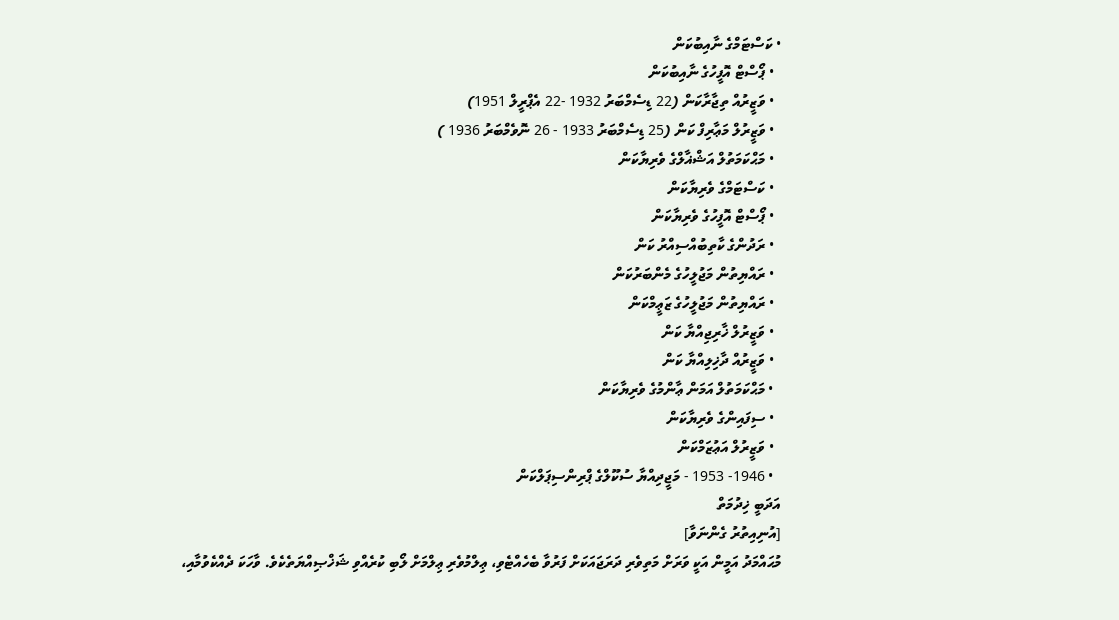• ކަސްޓަމްގެ ނާއިބުކަން
  • ޕޯސްޓް އޮފީހުގެ ނާއިބުކަން
  • ވަޒީރުއް ތިޖާރާކަން (22 ޑިސެމްބަރު 1932 -22 އެޕްރީލް 1951)
  • ވަޒީރުލް މަޢާރިފް ކަން (25 ޑިސެމްބަރު 1933 - 26 ނޮވެމްބަރު 1936 )
  • މަޙްކަމަތުލް އަޝްޣާލްގެ ވެރިޔާކަން
  • ކަސްޓަމްގެ ވެރިޔާކަން
  • ޕޯސްޓް އޮފީހުގެ ވެރިޔާކަން
  • ރަދުންގެ ކާތިބުއްސިއްރު ކަން
  • ރައްޔިތުން މަޖުލީހުގެ މެންބަރުކަން
  • ރައްޔިތުން މަޖުލީހުގެ ޒަޢީމްކަން
  • ވަޒީރުލް ޚާރިޖިއްޔާ ކަން
  • ވަޒީރުއް ދާޚިލިއްޔާ ކަން
  • މަޙްކަމަތުލް އަމަން ޢާންމުގެ ވެރިޔާކަން
  • ސިފައިންގެ ވެރިޔާކަން
  • ވަޒީރުލް އަޢުޒަމްކަން
  • 1946- 1953 - މަޖީދިއްޔާ ސުކޫލްގެ ޕްރިންސިޕަލްކަން
އަދަބީ ޚިދުމަތް
[އުނިއިތުރު ގެންނަވާ]
މުޙައްމަދު އަމީން އަކީ ވަރަށް މަތިވެރި ދަރަޖައަކަށް ފަރުވާ ބެހެއްޓެވި، ޢިލްމުވެރި ޢިލްމަށް ލޯބި ކުރެއްވި ޝަޚްޞިއްޔަތެކެވެ. ވާހަކަ ދެއްކެވުމާއި،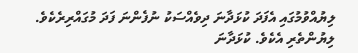ލިޔުއްވުމުގައި އެފަދަ ކުޅަދާނަ ދިވެއްސަކު ނުފެންނަ ފަދަ މުގައްރިރެކެވެ. ލިޔުންތެރި އެކެވެ. ކުޅަދާނަ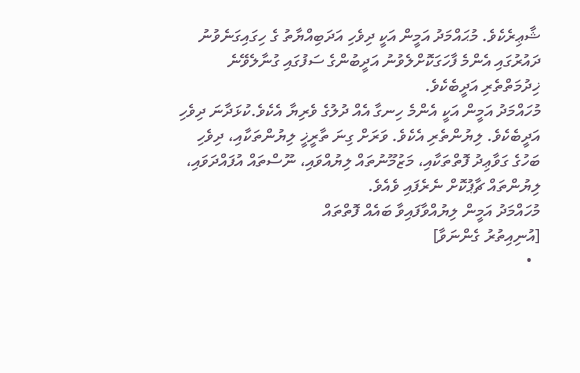ޝާޢިރެކެވެ. މުޙައްމަދު އަމީން އަކީ ދިވެހި އަދަބިއްޔާތު ގެ ހިގައިގަނެވުނު ދައުރުގައި އެންމެ ފާހަގަކޮށްލެވުނު އަދީބުންގެ ސަފުގައި ގުނާލެވޭނެ ޚިދުމަތްތެރި އަދީބެކެވެ.
މުހައްމަދު އަމީން އަކީ އެންމެ ހިނގާ އެއް ދުލުގެ ވެރިޔާ އެކެވެ.ކުޅަދާނަ ދިވެހި އަދީބެކެވެ. ލިޔުންތެރި އެކެވެ. ވަރަށް ގިނަ ތާރީޚީ ލިޔުންތަކާއި، ދިވެހި ބަހުގެ ގަވާޢިދު ފޮތްތަކާއި، މަޒުމޫނުތައް ލިޔުއްވައި، ނޫސްތައް އުފައްދަވައި، ލިޔުންތައް ޗާޕުކޮށް ނެރެފައި ވެއެވެ.
މުހައްމަދު އަމީން ލިޔުއްވާފައިވާ ބައެއް ފޮތްތައް
[އުނިއިތުރު ގެންނަވާ]
  •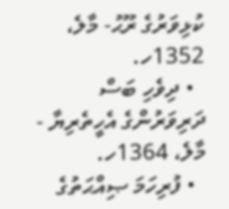ކުޅިވަރުގެ ރޫޙު- މާލެ، 1352ހ.
  • ދިވެހި ބަސް ދަރިވަރުންގެ އެހީތެރިޔާ - މާލެ، 1364ހ.
  • ފުރިހަމަ ޞިއްޙަތުގެ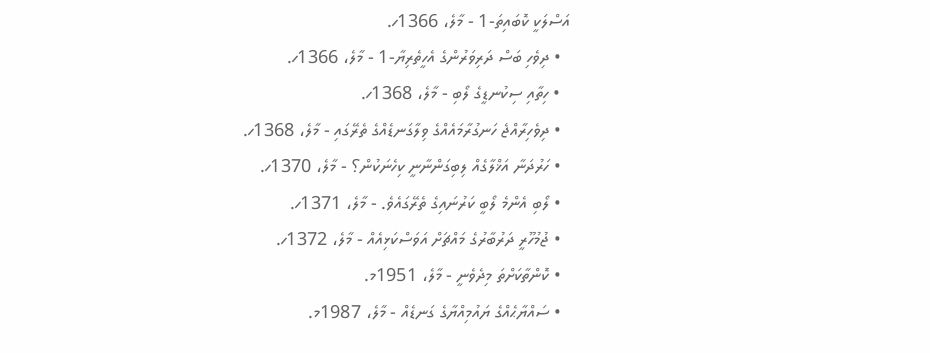އަސްލަކީ ކޮބައިތަ-1 - މާލެ، 1366ހ.
  • ދިވެހި ބަސް ދަރިވަރުންގެ އެހީތެރިޔާ-1 - މާލެ، 1366ހ.
  • ހިތާއި ސިކުނޑީގެ ލޯބި - މާލެ، 1368ހ.
  • ދިވެހިރާއްޖެ ހަނގުރާމައެއްގެ ވިލާގަނޑެއްގެ ތެރޭގައި - މާލެ، 1368ހ.
  • ހަރުދަނާ އަޚްލާގެއް ލިބިގަންނާނީ ކިހެނަކުން؟ - މާލެ، 1370ހ.
  • ލޯބި އެންމެ ލޯބީ ކަރުނައިގެ ތެރޭގައެވެ. - މާލެ، 1371ހ.
  • ޖުމުހޫރީ ދަރުބާރުގެ މައްޗަށް އަވަސްކަޅިއެއް - މާލެ، 1372ހ.
  • ކޮންތާކަށްތަ މިދެވެނީ - މާލެ، 1951މ.
  • ސައްޔާޙެއްގެ ޔައުމިއްޔާގެ ގަނޑެއް - މާލެ، 1987މ.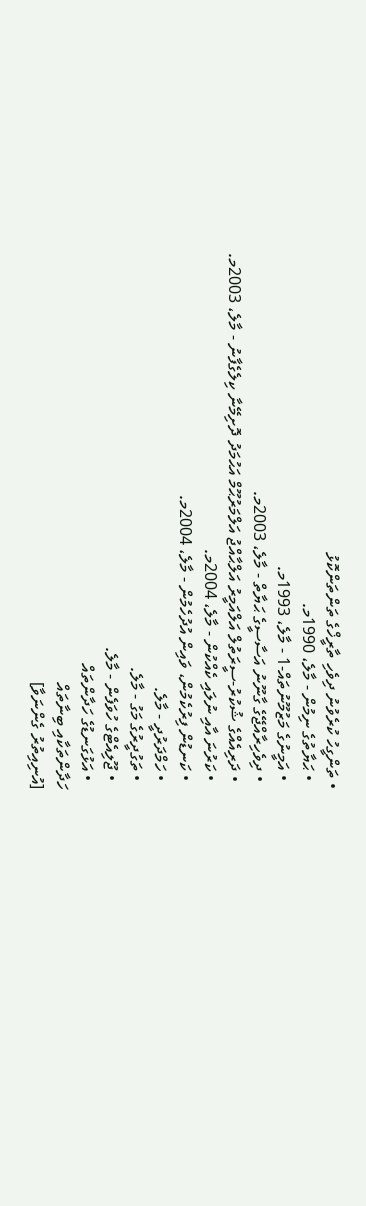• ތަންގީހު ކުރެވުނު ދިވެހި ތާރީޚްގެ ތަންތަންކޮޅު
  • ޙަޔާތުގެ ނިމުން - މާލެ، 1990މ.
  • އަމީނުގެ މަޒުމޫނުތައް-1 - މާލެ، 1993މ.
  • ދިވެހިރާއްޖޭގެ ގާނޫނު އަސާސީގެ ޙަޔާތް - މާލެ، 2003މ.
  • ދަރިއެއްގެ ޝުކުރު-ސީރަތުލް އަލްއަމީރު އަލްޙާއްޖު އަލްމަރުޙޫމް އަޙުމަދު ދޮށިމޭނާ ކިލެގެފާނު - މާލެ، 2003މ.
  • ކަރުނަ އާއި ނުލައި ކެއްކުން - މާލެ، 2004މ.
  • ކަނޑުން ފިރުކެމުން، ވައިން އުދުހެމުން - މާލެ، 2004މ.
  • ހަމްދަރުދީ - މާލެ.
  • ތަގުދީރުގެ މަގު - މާލެ.
  • ޖޫލިއެޓްގެ ހުވަފެން - މާލެ.
  • އަޅުގަނޑުގެ ހަދާންތައް
ހަދާންތަކާއި ބިނާތައް
[އުނިއިތުރު ގެންނަވާ]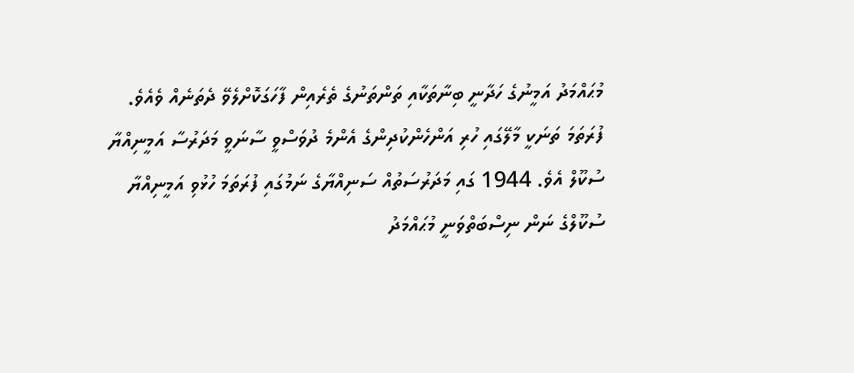މުޙައްމަދު އަމީނުގެ ހަދާނީ ބިނާތަކާއި ތަންތަނުގެ ތެރެއިން ފާހަގަކޮށްލެވޭ ދެތަނެއް ވެއެވެ. ފުރަތަމަ ތަނަކީ މާލޭގައި ހުރި އަންހެންކުދިންގެ އެންމެ ދުވަސްވީ ސާނަވީ މަދަރުސާ އަމީނިއްޔާ ސުކޫލް އެވެ. 1944 ގައި މަދަރުސަތުއް ސަނިއްޔާގެ ނަމުގައި ފުރަތަމަ ހުޅުވި އަމީނިއްޔާ ސުކޫލްގެ ނަން ނިސްބަތްވަނީ މުޙައްމަދު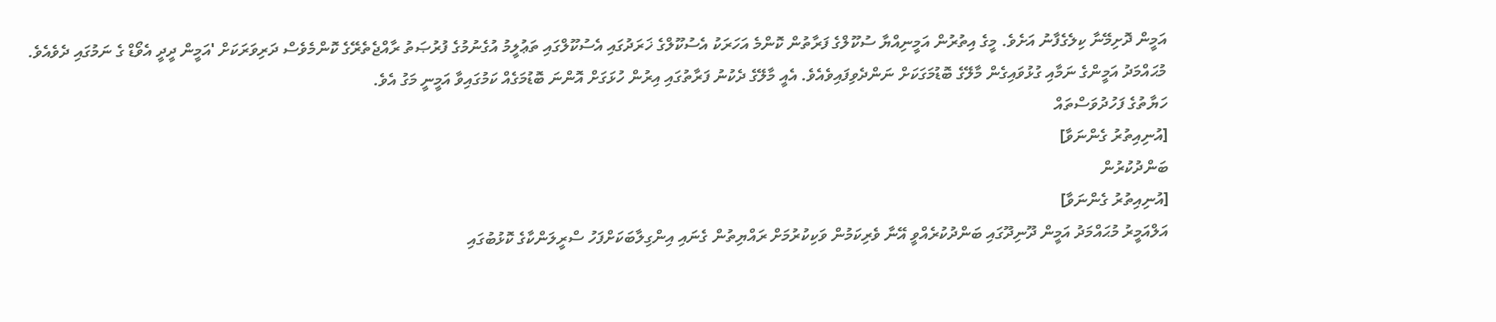އަމީން ދޮށިމޭނާ ކިލެގެފާނު އަށެވެ. މީގެ އިތުރުން އަމީނިއްޔާ ސުކޫލްގެ ފަރާތުން ކޮންމެ އަހަރަކު އެސުކޫލްގެ ޚަރަދުގައި އެސުކޫލްގައި ތަޢުލީމު އުގެނުމުގެ ފުރުޞަތު ރާއްޖެތެރޭގެ ކޮންމެވެސް ދަރިވަރަކަށް 'އަމީން ދީދީ އެވޯޑް ގެ ނަމުގައި ދެވެއެވެ.
މުޙައްމަދު އަމީންގެ ނަމާއި ގުޅުވައިގެން މާލޭގެ ބޮޑުމަގަކަށް ނަންދެވިފައިވެއެވެ. އެއީ މާލޭގެ ދެކުނު ފަރާތުގައި އިރުން ހުޅަގަށް އޮންނަ ބޮޑުމަގެއް ކަމުގައިވާ އަމީނީ މަގު އެވެ.
ހަޔާތުގެ ފަހުދުވަސްތައް
[އުނިއިތުރު ގެންނަވާ]
ބަންދުކުރުން
[އުނިއިތުރު ގެންނަވާ]
އަލްއަމީރު މުޙައްމަދު އަމީން ދޫނިދޫގައި ބަންދުކުރެއްވީ އޭނާ ވެރިކަމުން ވަކިކުރުމަށް ރައްޔިތުން ގެނައި އިންގިލާބަކަށްފަހު ސްރީލަންކާގެ ކޮޅުބުގައި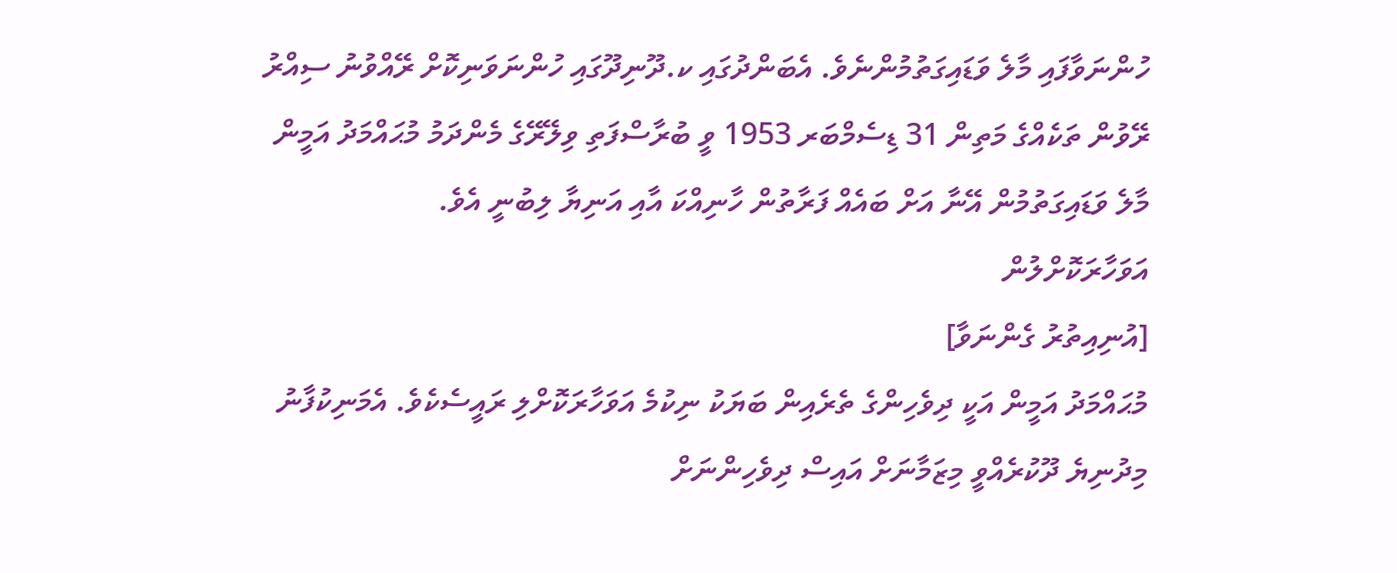ހުންނަވާފައި މާލެ ވަޑައިގަތުމުންނެވެ. އެބަންދުގައި ކ.ދޫނިދޫގައި ހުންނަވަނިކޮށް ރޭއްވުނު ސިއްރު ރޭވުން ތަކެއްގެ މަތިން 31 ޑިސެމްބަރ 1953 ވީ ބުރާސްފަތި ވިލޭރޭގެ މެންދަމު މުޙައްމަދު އަމީން މާލެ ވަޑައިގަތުމުން އޭނާ އަށް ބައެއް ފަރާތުން ހާނިއްކަ އާއި އަނިޔާ ލިބުނީ އެވެ.
އަވަހާރަކޮށްލުން
[އުނިއިތުރު ގެންނަވާ]
މުޙައްމަދު އަމީން އަކީ ދިވެހިންގެ ތެރެއިން ބަޔަކު ނިކުމެ އަވަހާރަކޮށްލި ރައީސެކެވެ. އެމަނިކުފާނު މިދުނިޔެ ދޫކުރެއްވީ މިޒަމާނަށް އައިސް ދިވެހިންނަށް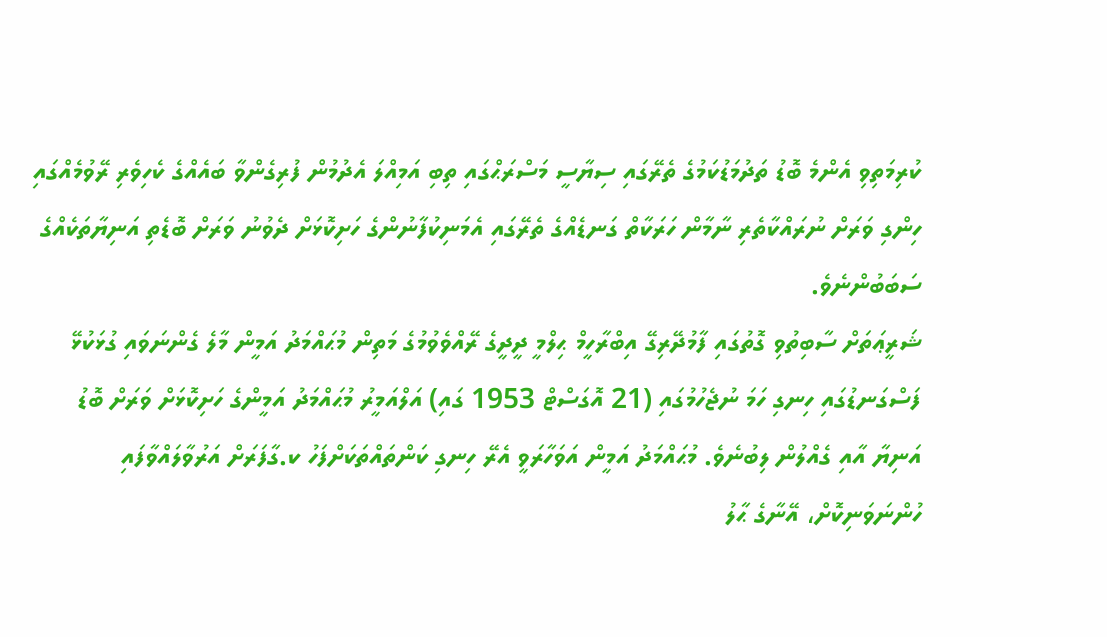ކުރިމަތިވި އެންމެ ބޮޑު ތަދުމަޑުކަމުގެ ތެރޭގައި ސިޔާސީ މަސްރަޙްގައި ތިބި އަމިއްލަ އެދުމުން ފުރިގެންވާ ބައެއްގެ ކެހިވެރި ރޭވުމެއްގައި ހިންގި ވަރަށް ނުރައްކާތެރި ނާމާން ހަރަކާތް ގަނޑެއްގެ ތެރޭގައި އެމަނިކުފާނުންގެ ހަށިކޮޅަށް ދެވުނު ވަރަށް ބޮޑެތި އަނިޔާތަކެއްގެ ސަބަބުންނެވެ.
ޝަރީޢަތަށް ސާބިތުވި ގޮތުގައި ފާމުދޭރިގޭ އިބްރާހީމް ޙިލްމީ ދީދީގެ ރޭއްވެވުމުގެ މަތިން މުޙައްމަދު އަމީން މާލެ ގެންނަވައި ގުޅަކުޅޭ ފަސްގަނޑުގައި ހިނގި ހަމަ ނުޖެހުމުގައި (21 އޮގަސްޓް 1953 ގައި) އަލްއަމީރު މުޙައްމަދު އަމީންގެ ހަށިކޮޅަށް ވަރަށް ބޮޑު އަނިޔާ އާއި ގެއްލުން ލިބުނެވެ. މުޙައްމަދު އަމީން އަވަހާރަވީ އެރޭ ހިނގި ކަންތައްތަކަށްފަހު ކ.ގާފަރަށް އަރުވާލައްވާފައި ހުންނަވަނިކޮށް، އޭނާގެ ޙާލު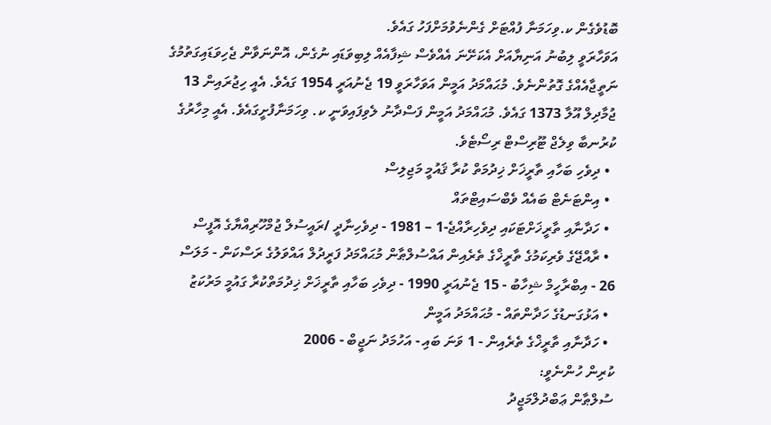ބޮޑުވެގެން ކ.ވިހަމަނާ ފުއްޓަށް ގެންނެވުމަށްފަހު ގައެވެ.
އަވަހާރަވީ ލިބުނު އަނިޔާއަށް އެކަށޭނަ އެއްވެސް ޝިފާއެއް ލިބިވަޑައި ނުގެން، އޮންނަވާން ޖެހިވަޑައިގަތުމުގެ ނަތީޖާއެއްގެ ގޮތުންނެވެ. މުޙައްމަދު އަމީން އަވަހާރަވީ 19 ޖެނުއަރީ 1954 ގައެވެ. އެއީ ހިޖުރައިން 13 ޖުމާދިލް އޫލާ 1373 ގައެވެ. މުޙައްމަދު އަމީން ފަސްދާނު ލެވިފައިވަނީ ކ. ވިހަމަނާފުށީގައެވެ. އެއީ މިހާރުގެ ކުރުނބާ ވިލެޖް ޓޫރިސްޓް ރިސޯޓެވެ.
  • ދިވެހި ބަހާއި ތާރީޚަށް ޚިދުމަތް ކުރާ ޤައުމީ މަޖިލިސް
  • އިންޓަނެޓް ބައެއް ވެބްސައިޓްތައް
  • ހަދާނާއި ތާރީޚަށްޓަކައި ދިވެހިރާއްޖެ-1 – 1981 - ދިވެހިނާދީ /ރައީސުލް ޖުމްހޫރިއްޔާގެ އޮފީސް
  • ރާއްޖޭގެ ވެރިކަމުގެ ތާރީޚްގެ ތެރެއިން އައްސުލްޠާން މުޙައްމަދު ފަރީދުލް އައްވަލުގެ ރަސްކަން - މަލަސް 26 - އިބްރާހީމް ޝިހާބު - 15 ޖެނުއަރީ 1990 - ދިވެހި ބަހާއި ތާރީޚަށް ޚިދުމަތްކުރާ ގައުމީ މަރުކަޒު
  • އަޅުގަނޑުގެ ހަދާންތައް - މުޙައްމަދު އަމީން
  • ހަދާނާއި ތާރީޚްގެ ތެރެއިން - 1 ވަނަ ބައި - އަހުމަދު ނަޖީބް - 2006
ކުރިން ހުންނެވީ:
ސުލްޠާން ޢަބްދުލްމަޖީދު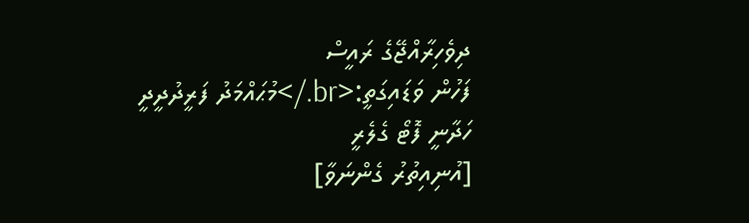ދިވެހިރާއްޖޭގެ ރައީސް
ފަހުން ވަޑައިގަތީ:<br./>މުޙައްމަދު ފަރީދުދީދީ
ހަދާނީ ފޮޓޯ ގެލެރީ
[އުނިއިތުރު ގެންނަވާ]